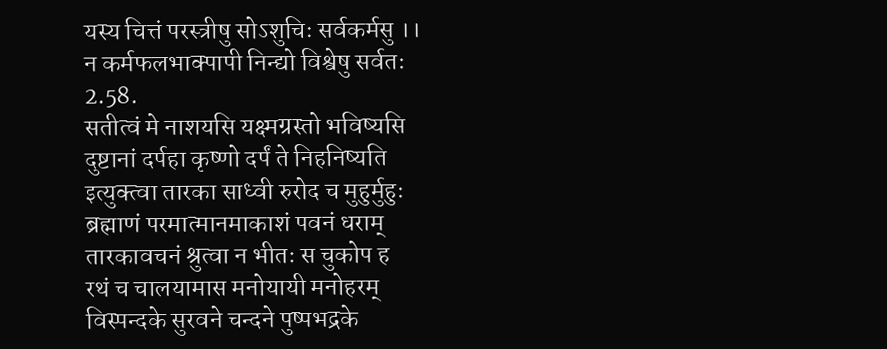यस्य चित्तं परस्त्रीषु सोऽशुचिः सर्वकर्मसु ।। न कर्मफलभाक्पापी निन्द्यो विश्वेषु सर्वतः 2.58.
सतीत्वं मे नाशयसि यक्ष्मग्रस्तो भविष्यसि
दुष्टानां दर्पहा कृष्णो दर्पं ते निहनिष्यति
इत्युक्त्वा तारका साध्वी रुरोद च मुहुर्मुहुः
ब्रह्माणं परमात्मानमाकाशं पवनं धराम्
तारकावचनं श्रुत्वा न भीतः स चुकोप ह
रथं च चालयामास मनोयायी मनोहरम्
विस्पन्दके सुरवने चन्दने पुष्पभद्रके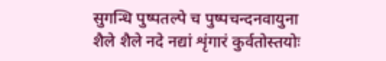सुगन्धि पुष्पतल्पे च पुष्पचन्दनवायुना
शैले शैले नदे नद्यां शृंगारं कुर्वतोस्तयोः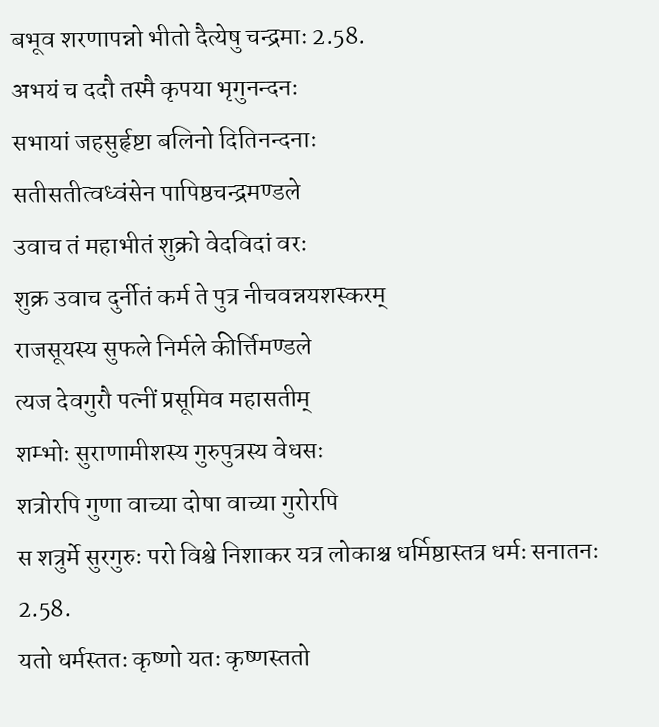बभूव शरणापन्नो भीतो दैत्येषु चन्द्रमाः 2.58.
अभयं च ददौ तस्मै कृपया भृगुनन्दनः
सभायां जहसुर्हृष्टा बलिनो दितिनन्दनाः
सतीसतीत्वध्वंसेन पापिष्ठचन्द्रमण्डले
उवाच तं महाभीतं शुक्रो वेदविदां वरः
शुक्र उवाच दुर्नीतं कर्म ते पुत्र नीचवन्नयशस्करम्
राजसूयस्य सुफले निर्मले कीर्त्तिमण्डले
त्यज देवगुरौ पत्नीं प्रसूमिव महासतीम्
शम्भोः सुराणामीशस्य गुरुपुत्रस्य वेधसः
शत्रोरपि गुणा वाच्या दोषा वाच्या गुरोरपि
स शत्रुर्मे सुरगुरुः परो विश्वे निशाकर यत्र लोकाश्च धर्मिष्ठास्तत्र धर्मः सनातनः 2.58.
यतो धर्मस्ततः कृष्णो यतः कृष्णस्ततो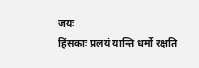जयः
हिंसकाः प्रलयं यान्ति धर्मो रक्षति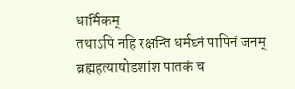धार्मिकम्
तथाऽपि नहि रक्षन्ति धर्मघ्नं पापिनं जनम्
ब्रह्महत्याषोडशांश पातकं च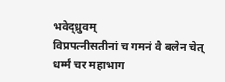भवेद्ध्रुवम्
विप्रपत्नीसतीनां च गमनं वै बलेन चेत्
धर्म्मं चर महाभाग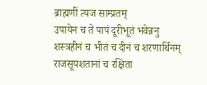ब्राह्मणीं त्यज साम्प्रतम्
उपायेन च ते पापं दूरीभूतं भवेन्ननु
शस्त्रहीनं च भीतं च दीनं च शरणार्थिनम्
राजसूयशतानां च रक्षिता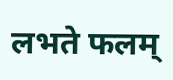लभते फलम्